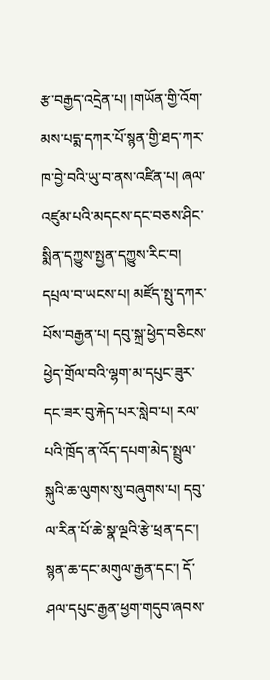རྩ་བརྒྱད་འདྲེན་པ། །གཡོན་གྱི་འོག་མས་པདྨ་དཀར་པོ་སྙན་གྱི་ཐད་ཀར་ཁ་བྱེ་བའི་ཡུ་བ་ནས་འཛིན་པ། ཞལ་འཛུམ་པའི་མདངས་དང་བཅས་ཤིང་སྨིན་དཀྱུས་སྤྱན་དཀྱུས་རིང་བ། དཔྲལ་བ་ཡངས་པ། མཛོད་སྤུ་དཀར་པོས་བརྒྱན་པ། དབུ་སྐྲ་ཕྱེད་བཅིངས་ཕྱེད་གྲོལ་བའི་ལྷག་མ་དཔུང་ཟུར་དང་ཟར་བུ་རྐེད་པར་སླེབ་པ། རལ་པའི་ཁྲོད་ན་འོད་དཔག་མེད་སྤྲུལ་སྐུའི་ཆ་ལུགས་སུ་བཞུགས་པ། དབུ་ལ་རིན་པོ་ཆེ་སྣ་ལྔའི་རྩེ་ཕྲན་དང་། སྙན་ཆ་དང་མགུལ་རྒྱན་དང་། དོ་ཤལ་དཔུང་རྒྱན་ཕྱག་གདུབ་ཞབས་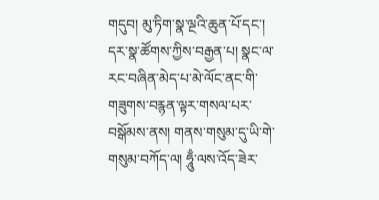གདུབ། མུ་ཏིག་སྣ་ལྔའི་ཆུན་པོ་དང་། དར་སྣ་ཚོགས་ཀྱིས་བརྒྱན་པ། སྣང་ལ་རང་བཞིན་མེད་པ་མེ་ལོང་ནང་གི་གཟུགས་བརྙན་ལྟར་གསལ་པར་བསྒོམས་ནས། གནས་གསུམ་དུ་ཡི་གེ་གསུམ་བཀོད་ལ། ཧཱུྃ་ལས་འོད་ཟེར་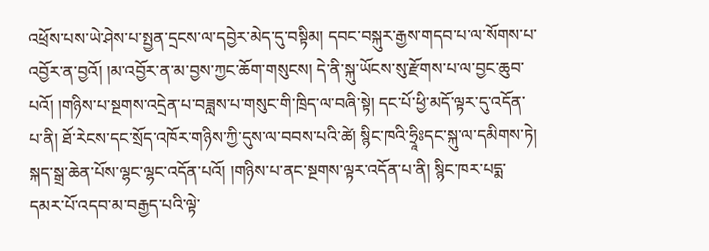འཕྲོས་པས་ཡེ་ཤེས་པ་སྤྱན་དྲངས་ལ་དབྱེར་མེད་དུ་བསྟིམ། དབང་བསྐུར་རྒྱས་གདབ་པ་ལ་སོགས་པ་འབྱོར་ན་བྱའོ། །མ་འབྱོར་ན་མ་བྱས་ཀྱང་ཆོག་གསུངས། དེ་ནི་སྐུ་ཡོངས་སུ་རྫོགས་པ་ལ་བྱང་ཆུབ་པའོ། །གཉིས་པ་སྔགས་འདྲེན་པ་བཟླས་པ་གསུང་གི་ཁྲིད་ལ་བཞི་སྟེ། དང་པོ་ཕྱི་མདོ་ལྟར་དུ་འདོན་པ་ནི། ཐོ་རེངས་དང་སྲོད་འཁོར་གཉིས་ཀྱི་དུས་ལ་བབས་པའི་ཚེ། སྙིང་ཁའི་ཧྲཱིཿདང་སྐུ་ལ་དམིགས་ཏེ། སྐད་སྒྲ་ཆེན་པོས་ལྷང་ལྷང་འདོན་པའོ། །གཉིས་པ་ནང་སྔགས་ལྟར་འདོན་པ་ནི། སྙིང་ཁར་པདྨ་དམར་པོ་འདབ་མ་བརྒྱད་པའི་ལྟེ་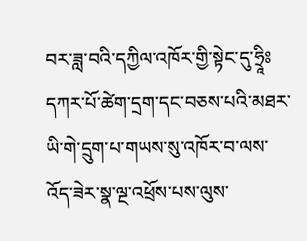བར་ཟླ་བའི་དཀྱིལ་འཁོར་གྱི་སྟེང་དུ་ཧྲཱིཿདཀར་པོ་ཚེག་དྲག་དང་བཅས་པའི་མཐར་ཡི་གེ་དྲུག་པ་གཡས་སུ་འཁོར་བ་ལས་འོད་ཟེར་སྣ་ལྔ་འཕྲོས་པས་ལུས་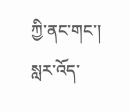ཀྱི་ནང་གང་། སླར་འོད་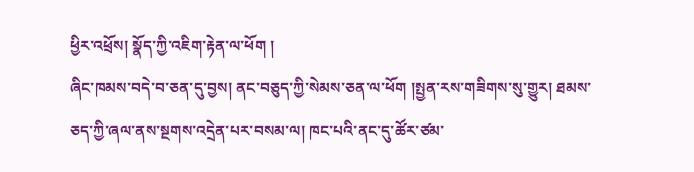ཕྱིར་འཕྲོས། སྣོད་ཀྱི་འཇིག་རྟེན་ལ་ཕོག །
ཞིང་ཁམས་བདེ་བ་ཅན་དུ་བྱས། ནང་བཅུད་ཀྱི་སེམས་ཅན་ལ་ཕོག །སྤྱན་རས་གཟིགས་སུ་གྱུར། ཐམས་ཅད་ཀྱི་ཞལ་ནས་སྔགས་འདྲེན་པར་བསམ་ལ། ཁང་པའི་ནང་དུ་ཚོར་ཙམ་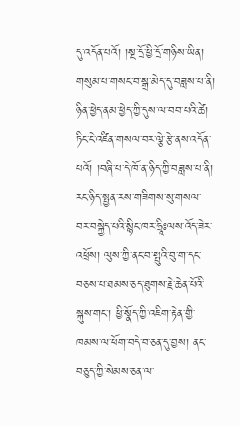དུ་འདོན་པའོ། །སྔ་དྲོ་ཕྱི་དྲོ་གཉིས་ཡིན། གསུམ་པ་གསང་བ་སྒྲ་མེད་དུ་བཟླས་པ་ནི། ཉིན་ཕྱེད་ནམ་ཕྱེད་ཀྱི་དུས་ལ་བབ་པའི་ཚེ། ཏིང་ངེ་འཛིན་གསལ་བར་ལྕེ་རྩེ་ནས་འདོན་པའོ། །བཞི་པ་དེ་ཁོ་ན་ཉིད་ཀྱི་བཟླས་པ་ནི། རང་ཉིད་སྤྱན་རས་གཟིགས་སུ་གསལ་བར་བསྐྱེད་པའི་སྙིང་ཁར་ཧྲཱིཿལས་འོད་ཟེར་འཕྲོས། ལུས་ཀྱི་ནང་བ་སྤུའི་བུ་ག་དང་བཅས་པ་ཐམས་ཅད་ཐུགས་རྗེ་ཆེན་པོའི་སྐུས་གང་། ཕྱི་སྣོད་ཀྱི་འཇིག་རྟེན་གྱི་ཁམས་ལ་ཕོག་བདེ་བ་ཅན་དུ་བྱས། ནང་བཅུད་ཀྱི་སེམས་ཅན་ལ་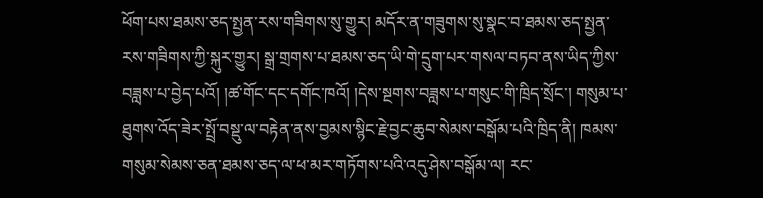ཕོག་པས་ཐམས་ཅད་སྤྱན་རས་གཟིགས་སུ་གྱུར། མདོར་ན་གཟུགས་སུ་སྣང་བ་ཐམས་ཅད་སྤྱན་རས་གཟིགས་ཀྱི་སྐུར་གྱུར། སྒྲ་གྲགས་པ་ཐམས་ཅད་ཡི་གེ་དྲུག་པར་གསལ་བཏབ་ནས་ཡིད་ཀྱིས་བཟླས་པ་བྱེད་པའོ། །ཚ་གོང་དང་དགོང་ཁའོ། །དེས་སྔགས་བཟླས་པ་གསུང་གི་ཁྲིད་སྲོང་། གསུམ་པ་ཐུགས་འོད་ཟེར་སྤྲོ་བསྡུ་ལ་བརྟེན་ནས་བྱམས་སྙིང་རྗེ་བྱང་ཆུབ་སེམས་བསྒོམ་པའི་ཁྲིད་ནི། ཁམས་གསུམ་སེམས་ཅན་ཐམས་ཅད་ལ་ཕ་མར་གཏོགས་པའི་འདུ་ཤེས་བསྒོམ་ལ། རང་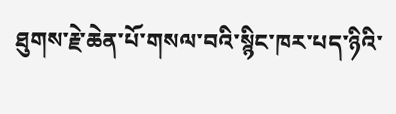ཐུགས་རྗེ་ཆེན་པོ་གསལ་བའི་སྙིང་ཁར་པད་ཉིའི་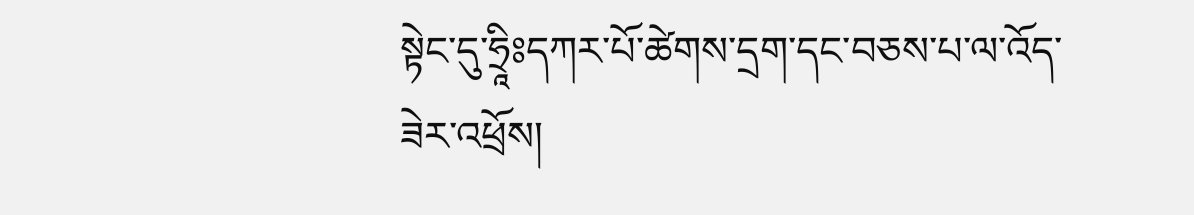སྟེང་དུ་ཧྲཱིཿདཀར་པོ་ཚེགས་དྲག་དང་བཅས་པ་ལ་འོད་ཟེར་འཕྲོས།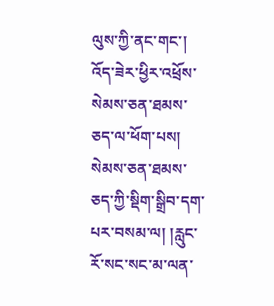ལུས་ཀྱི་ནང་གང་། འོད་ཟེར་ཕྱིར་འཕྲོས་སེམས་ཅན་ཐམས་ཅད་ལ་ཕོག་པས། སེམས་ཅན་ཐམས་ཅད་ཀྱི་སྡིག་སྒྲིབ་དག་པར་བསམ་ལ། །རླུང་རོ་སང་སང་མ་ལན་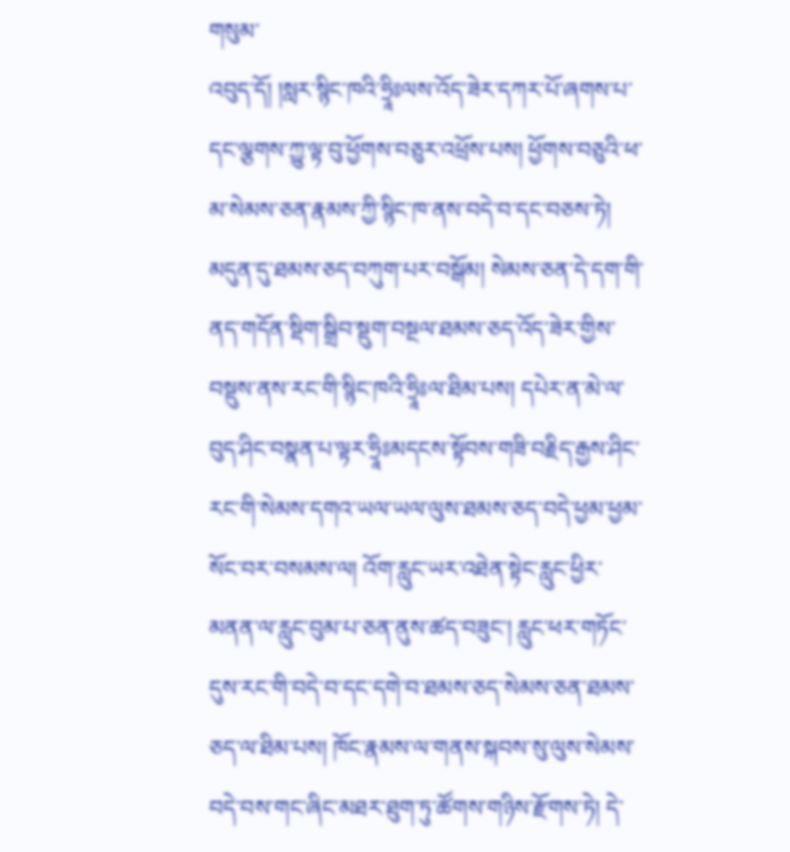གསུམ་
འབུད་དོ། །སླར་སྙིང་ཁའི་ཧྲཱིཿལས་འོད་ཟེར་དཀར་པོ་ཞགས་པ་དང་ལྕགས་ཀྱུ་ལྟ་བུ་ཕྱོགས་བཅུར་འཕྲོས་པས། ཕྱོགས་བཅུའི་ཕ་མ་སེམས་ཅན་རྣམས་ཀྱི་སྙིང་ཁ་ནས་བདེ་བ་དང་བཅས་ཏེ། མདུན་དུ་ཐམས་ཅད་བཀུག་པར་བསྒོམ། སེམས་ཅན་དེ་དག་གི་ནད་གདོན་སྡིག་སྒྲིབ་སྡུག་བསྔལ་ཐམས་ཅད་འོད་ཟེར་གྱིས་བསྡུས་ནས་རང་གི་སྙིང་ཁའི་ཧྲཱིཿལ་ཐིམ་པས། དཔེར་ན་མེ་ལ་བུད་ཤིང་བསྣན་པ་ལྟར་ཧྲཱིཿམདངས་སྟོབས་གཟི་བརྗིད་རྒྱས་ཤིང་རང་གི་སེམས་དགའ་ཡལ་ཡལ་ལུས་ཐམས་ཅད་བདེ་ཕྱམ་ཕྱམ་སོང་བར་བསམས་ལ། འོག་རླུང་ཡར་འཐེན་སྟེང་རླུང་ཕྱིར་མནན་ལ་རླུང་བུམ་པ་ཅན་ནུས་ཚད་བཟུང་། རླུང་ཕར་གཏོང་དུས་རང་གི་བདེ་བ་དང་དགེ་བ་ཐམས་ཅད་སེམས་ཅན་ཐམས་ཅད་ལ་ཐིམ་པས། ཁོང་རྣམས་ལ་གནས་སྐབས་སུ་ལུས་སེམས་བདེ་བས་གང་ཞིང་མཐར་ཐུག་ཏུ་ཚོགས་གཉིས་རྫོགས་ཏེ། དེ་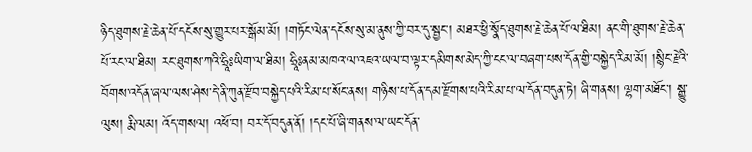ཉིད་ཐུགས་རྗེ་ཆེན་པོ་དངོས་སུ་གྱུར་པར་སྒོམ་མོ། །གཏོང་ལེན་དངོས་སུ་མ་ནུས་ཀྱི་བར་དུ་སྦྱང་། མཐར་ཕྱི་སྣོད་ཐུགས་རྗེ་ཆེན་པོ་ལ་ཐིམ། ནང་གི་ཐུགས་རྗེ་ཆེན་པོ་རང་ལ་ཐིམ། རང་ཐུགས་ཀའི་ཧྲཱིཿཡིག་ལ་ཐིམ། ཧྲཱིཿནམ་མཁའ་ལ་འཇའ་ཡལ་བ་ལྟར་དམིགས་མེད་ཀྱི་ངང་ལ་བཞག་པས་དོན་གྱི་བསྐྱེད་རིམ་མོ། །སྙིང་རྗེའི་བོགས་འདོན་ཞལ་ལས་ཤེས་དེ་ནི་ཀུན་རྫོབ་བསྐྱེད་པའི་རིམ་པ་སོང་ནས། གཉིས་པ་དོན་དམ་རྫོགས་པའི་རིམ་པ་ལ་དོན་བདུན་ཏེ། ཞི་གནས། ལྷག་མཐོང་། སྒྱུ་ལུས། རྨི་ལམ། འོད་གསལ། འཕོ་བ། བར་དོ་བདུན་ནོ། །དང་པོ་ཞི་གནས་ལ་ཡང་དོན་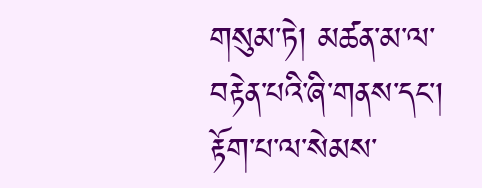གསུམ་ཏེ། མཚན་མ་ལ་བརྟེན་པའི་ཞི་གནས་དང་། རྟོག་པ་ལ་སེམས་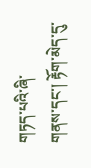གཏད་པའི་ཞི་
གནས་དང་། རྟོག་མེད་དུ་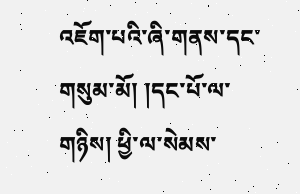འཇོག་པའི་ཞི་གནས་དང་གསུམ་མོ། །དང་པོ་ལ་གཉིས། ཕྱི་ལ་སེམས་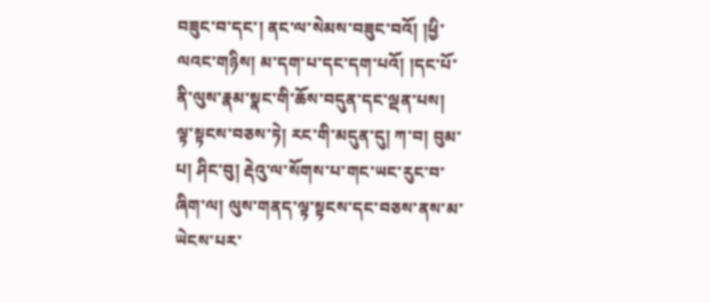བཟུང་བ་དང་། ནང་ལ་སེམས་བཟུང་བའོ། །ཕྱི་ལའང་གཉིས། མ་དག་པ་དང་དག་པའོ། །དང་པོ་ནི་ལུས་རྣམ་སྣང་གི་ཆོས་བདུན་དང་ལྡན་པས། ལྟ་སྟངས་བཅས་ཏེ། རང་གི་མདུན་དུ། ཀ་བ། བུམ་པ། ཤིང་བུ། རྡེའུ་ལ་སོགས་པ་གང་ཡང་རུང་བ་ཞིག་ལ། ལུས་གནད་ལྟ་སྟངས་དང་བཅས་ནས་མ་ཡེངས་པར་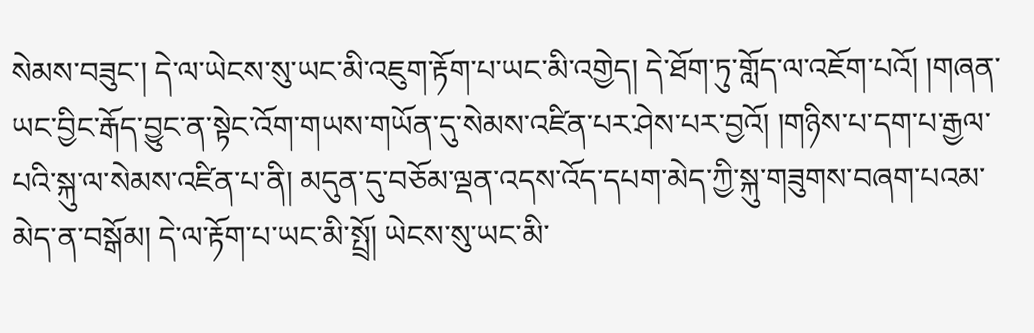སེམས་བཟུང་། དེ་ལ་ཡེངས་སུ་ཡང་མི་འཇུག་རྟོག་པ་ཡང་མི་འགྱེད། དེ་ཐོག་ཏུ་གློད་ལ་འཇོག་པའོ། །གཞན་ཡང་བྱིང་རྒོད་བྱུང་ན་སྟེང་འོག་གཡས་གཡོན་དུ་སེམས་འཛིན་པར་ཤེས་པར་བྱའོ། །གཉིས་པ་དག་པ་རྒྱལ་པའི་སྐུ་ལ་སེམས་འཛིན་པ་ནི། མདུན་དུ་བཅོམ་ལྡན་འདས་འོད་དཔག་མེད་ཀྱི་སྐུ་གཟུགས་བཞག་པའམ་མེད་ན་བསྒོམ། དེ་ལ་རྟོག་པ་ཡང་མི་སྤྲོ། ཡེངས་སུ་ཡང་མི་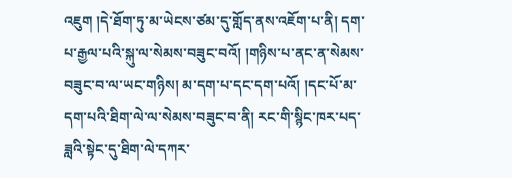འཇུག །དེ་ཐོག་ཏུ་མ་ཡེངས་ཙམ་དུ་གློད་ནས་འཇོག་པ་ནི། དག་པ་རྒྱལ་པའི་སྐུ་ལ་སེམས་བཟུང་བའོ། །གཉིས་པ་ནང་ན་སེམས་བཟུང་བ་ལ་ཡང་གཉིས། མ་དག་པ་དང་དག་པའོ། །དང་པོ་མ་དག་པའི་ཐིག་ལེ་ལ་སེམས་བཟུང་བ་ནི། རང་གི་སྙིང་ཁར་པད་ཟླའི་སྟེང་དུ་ཐིག་ལེ་དཀར་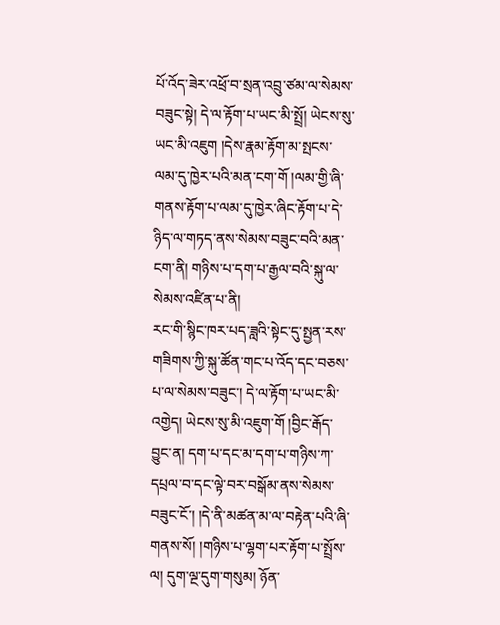པོ་འོད་ཟེར་འཕྲོ་བ་སྲན་འབྲུ་ཙམ་ལ་སེམས་བཟུང་སྟེ། དེ་ལ་རྟོག་པ་ཡང་མི་སྤྲོ། ཡེངས་སུ་ཡང་མི་འཇུག །དེས་རྣམ་རྟོག་མ་སྤངས་ལམ་དུ་ཁྱེར་པའི་མན་ངག་གོ །ལམ་གྱི་ཞི་གནས་རྟོག་པ་ལམ་དུ་ཁྱེར་ཞིང་རྟོག་པ་དེ་ཉིད་ལ་གཏད་ནས་སེམས་བཟུང་བའི་མན་ངག་ནི། གཉིས་པ་དག་པ་རྒྱལ་བའི་སྐུ་ལ་སེམས་འཛིན་པ་ནི།
རང་གི་སྙིང་ཁར་པད་ཟླའི་སྟེང་དུ་སྤྱན་རས་གཟིགས་ཀྱི་སྐུ་ཚོན་གང་པ་འོད་དང་བཅས་པ་ལ་སེམས་བཟུང་། དེ་ལ་རྟོག་པ་ཡང་མི་འགྱེད། ཡེངས་སུ་མི་འཇུག་གོ །བྱིང་རྒོད་བྱུང་ན། དག་པ་དང་མ་དག་པ་གཉིས་ཀ་དཔྲལ་བ་དང་ལྟེ་བར་བསྒོམ་ནས་སེམས་བཟུང་ངོ་། །དེ་ནི་མཚན་མ་ལ་བརྟེན་པའི་ཞི་གནས་སོ། །གཉིས་པ་ལྷག་པར་རྟོག་པ་སྤྲོས་ལ། དུག་ལྔ་དུག་གསུམ། ཉོན་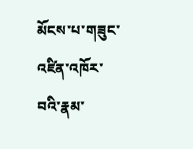མོངས་པ་གཟུང་འཛིན་འཁོར་བའི་རྣམ་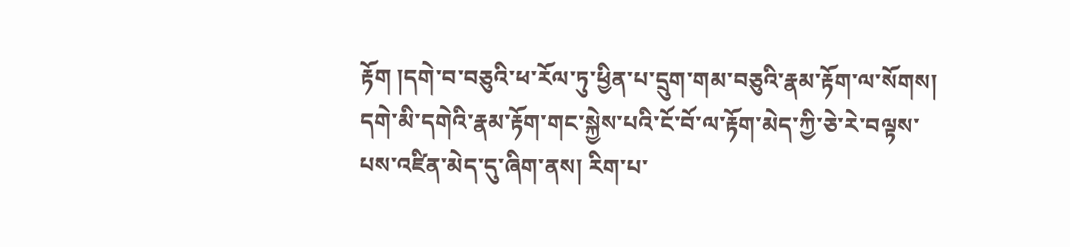རྟོག །དགེ་བ་བཅུའི་ཕ་རོལ་ཏུ་ཕྱིན་པ་དྲུག་གམ་བཅུའི་རྣམ་རྟོག་ལ་སོགས། དགེ་མི་དགེའི་རྣམ་རྟོག་གང་སྐྱེས་པའི་ངོ་བོ་ལ་རྟོག་མེད་ཀྱི་ཅེ་རེ་བལྟས་པས་འཛིན་མེད་དུ་ཞིག་ནས། རིག་པ་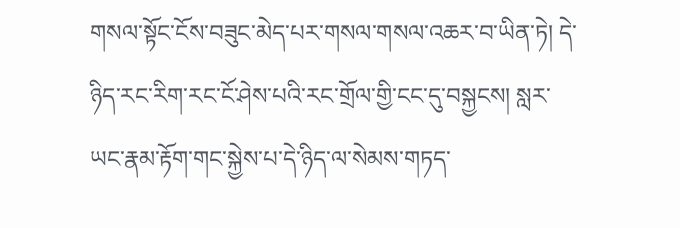གསལ་སྟོང་ངོས་བཟུང་མེད་པར་གསལ་གསལ་འཆར་བ་ཡིན་ཏེ། དེ་ཉིད་རང་རིག་རང་ངོ་ཤེས་པའི་རང་གྲོལ་གྱི་ངང་དུ་བསྐྱངས། སླར་ཡང་རྣམ་རྟོག་གང་སྐྱེས་པ་དེ་ཉིད་ལ་སེམས་གཏད་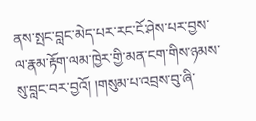ནས་སྤང་བླང་མེད་པར་རང་ངོ་ཤེས་པར་བྱས་ལ་རྣམ་རྟོག་ལམ་ཁྱེར་གྱི་མན་ངག་གིས་ཉམས་སུ་བླང་བར་བྱའོ། །གསུམ་པ་འབྲས་བུ་ཞི་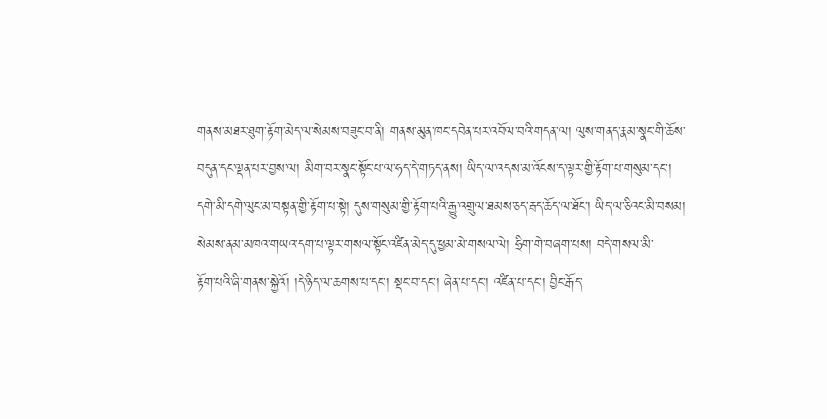གནས་མཐར་ཐུག་རྟོག་མེད་ལ་སེམས་བཟུང་བ་ནི། གནས་མུན་ཁང་དབེན་པར་འབོལ་བའི་གདན་ལ། ལུས་གནད་རྣམ་སྣང་གི་ཆོས་བདུན་དང་ལྡན་པར་བྱས་ལ། མིག་བར་སྣང་སྟོང་པ་ལ་ཧད་དེ་གཏད་ནས། ཡིད་ལ་འདས་མ་འོངས་ད་ལྟར་གྱི་རྟོག་པ་གསུམ་དང་། དགེ་མི་དགེ་ལུང་མ་བསྟན་གྱི་རྟོག་པ་སྟེ། དུས་གསུམ་གྱི་རྟོག་པའི་རྒྱུ་འགྲུལ་ཐམས་ཅད་རྦད་ཆོད་ལ་ཐོང་། ཡིད་ལ་ཅིའང་མི་བསམ། སེམས་ནམ་མཁའ་གཡའ་དག་པ་ལྟར་གསལ་སྟོང་འཛིན་མེད་དུ་ཕྱམ་མེ་གསལ་ལེ། ཧྲིག་གེ་བཞག་པས། བདེ་གསལ་མི་
རྟོག་པའི་ཞི་གནས་སྐྱེའོ། །དེ་ཉིད་ལ་ཆགས་པ་དང་། སྡང་བ་དང་། ཞེན་པ་དང་། འཛིན་པ་དང་། བྱིང་རྒོད་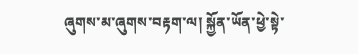ཞུགས་མ་ཞུགས་བརྟག་ལ། སྐྱོན་ཡོན་ཕྱེ་སྟེ་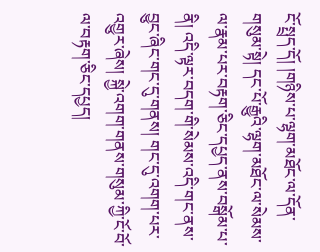ངོ་སྤྲད་དོ། །གཉིས་པ་ལྷག་མཐོང་ལ་དོན་གསུམ་སྟེ། དང་པོ་རྒྱུའི་ལྷག་མཐོང་ལ་སེམས་ལ་རྣམ་པར་བརྟག་ཅིང་དཔྱད་ནས་བསྒོམ་པ་ནི། འདི་ལྟར་བདག་གི་སེམས་འདི་གང་ནས་བྱུང་ཞིང་གང་དུ་གནས། གང་དུ་འགག་པར་འགྱུར་ཞེས། སྐྱེ་འགག་གནས་གསུམ་ཀྱི་ངོ་བོ་ལ་བརྟག་ཅིང་དཔྱད།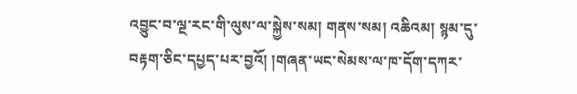འབྱུང་བ་ལྔ་རང་གི་ལུས་ལ་སྐྱེས་སམ། གནས་སམ། འཆིའམ། སྙམ་དུ་བརྟག་ཅིང་དཔྱད་པར་བྱའོ། །གཞན་ཡང་སེམས་ལ་ཁ་དོག་དཀར་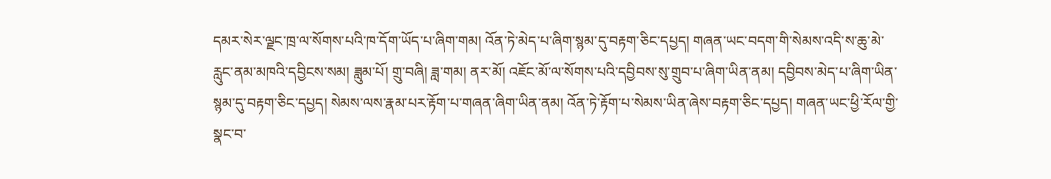དམར་སེར་ལྗང་ཁྲ་ལ་སོགས་པའི་ཁ་དོག་ཡོད་པ་ཞིག་གམ། འོན་ཏེ་མེད་པ་ཞིག་སྙམ་དུ་བརྟག་ཅིང་དཔྱད། གཞན་ཡང་བདག་གི་སེམས་འདི་ས་ཆུ་མེ་རླུང་ནམ་མཁའི་དབྱིངས་སམ། ཟླུམ་པོ། གྲུ་བཞི། ཟླ་གམ། ནར་མོ། འཇོང་མོ་ལ་སོགས་པའི་དབྱིབས་སུ་གྲུབ་པ་ཞིག་ཡིན་ནམ། དབྱིབས་མེད་པ་ཞིག་ཡིན་སྙམ་དུ་བརྟག་ཅིང་དཔྱད། སེམས་ལས་རྣམ་པར་རྟོག་པ་གཞན་ཞིག་ཡིན་ནམ། འོན་ཏེ་རྟོག་པ་སེམས་ཡིན་ཞེས་བརྟག་ཅིང་དཔྱད། གཞན་ཡང་ཕྱི་རོལ་གྱི་སྣང་བ་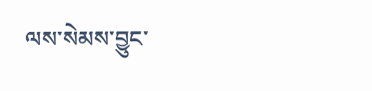ལས་སེམས་བྱུང་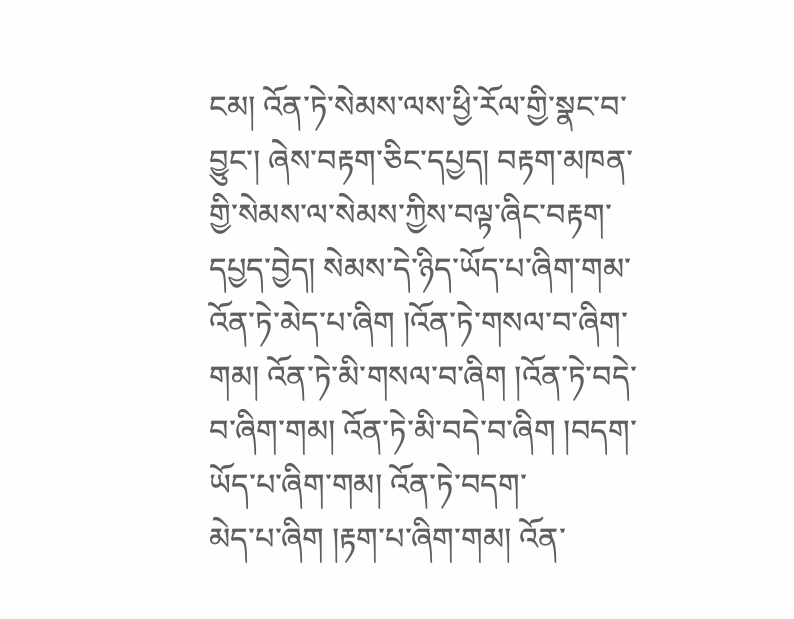ངམ། འོན་ཏེ་སེམས་ལས་ཕྱི་རོལ་གྱི་སྣང་བ་བྱུང་། ཞེས་བརྟག་ཅིང་དཔྱད། བརྟག་མཁན་གྱི་སེམས་ལ་སེམས་ཀྱིས་བལྟ་ཞིང་བརྟག་དཔྱད་བྱེད། སེམས་དེ་ཉིད་ཡོད་པ་ཞིག་གམ་འོན་ཏེ་མེད་པ་ཞིག །འོན་ཏེ་གསལ་བ་ཞིག་གམ། འོན་ཏེ་མི་གསལ་བ་ཞིག །འོན་ཏེ་བདེ་བ་ཞིག་གམ། འོན་ཏེ་མི་བདེ་བ་ཞིག །བདག་ཡོད་པ་ཞིག་གམ། འོན་ཏེ་བདག་
མེད་པ་ཞིག །རྟག་པ་ཞིག་གམ། འོན་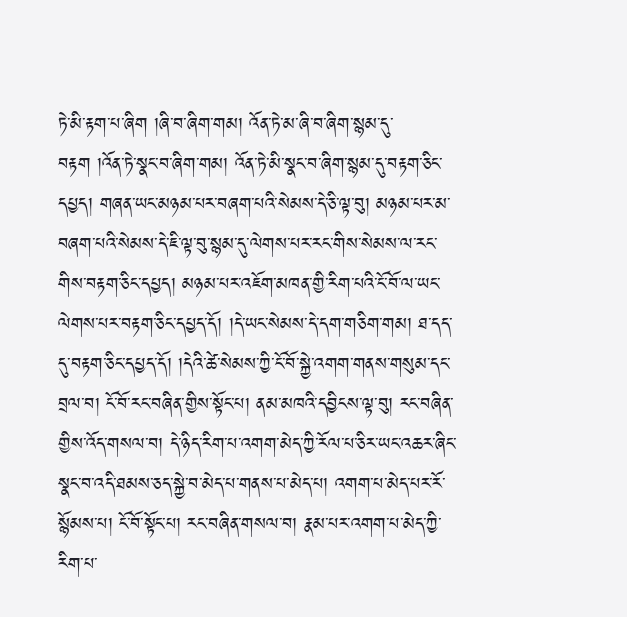ཏེ་མི་རྟག་པ་ཞིག །ཞི་བ་ཞིག་གམ། འོན་ཏེ་མ་ཞི་བ་ཞིག་སྙམ་དུ་བརྟག །འོན་ཏེ་སྣང་བ་ཞིག་གམ། འོན་ཏེ་མི་སྣང་བ་ཞིག་སྙམ་དུ་བརྟག་ཅིང་དཔྱད། གཞན་ཡང་མཉམ་པར་བཞག་པའི་སེམས་དེ་ཅི་ལྟ་བུ། མཉམ་པར་མ་བཞག་པའི་སེམས་དེ་ཇི་ལྟ་བུ་སྙམ་དུ་ལེགས་པར་རང་གིས་སེམས་ལ་རང་གིས་བརྟག་ཅིང་དཔྱད། མཉམ་པར་འཇོག་མཁན་གྱི་རིག་པའི་ངོ་བོ་ལ་ཡང་ལེགས་པར་བརྟག་ཅིང་དཔྱད་དོ། །དེ་ཡང་སེམས་དེ་དག་གཅིག་གམ། ཐ་དད་དུ་བརྟག་ཅིང་དཔྱད་དོ། །དེའི་ཚེ་སེམས་ཀྱི་ངོ་བོ་སྐྱེ་འགག་གནས་གསུམ་དང་བྲལ་བ། ངོ་བོ་རང་བཞིན་གྱིས་སྟོང་པ། ནམ་མཁའི་དབྱིངས་ལྟ་བུ། རང་བཞིན་གྱིས་འོད་གསལ་བ། དེ་ཉིད་རིག་པ་འགག་མེད་ཀྱི་རོལ་པ་ཅིར་ཡང་འཆར་ཞིང་སྣང་བ་འདི་ཐམས་ཅད་སྐྱེ་བ་མེད་པ་གནས་པ་མེད་པ། འགག་པ་མེད་པར་རོ་སྙོམས་པ། ངོ་བོ་སྟོང་པ། རང་བཞིན་གསལ་བ། རྣམ་པར་འགག་པ་མེད་ཀྱི་རིག་པ་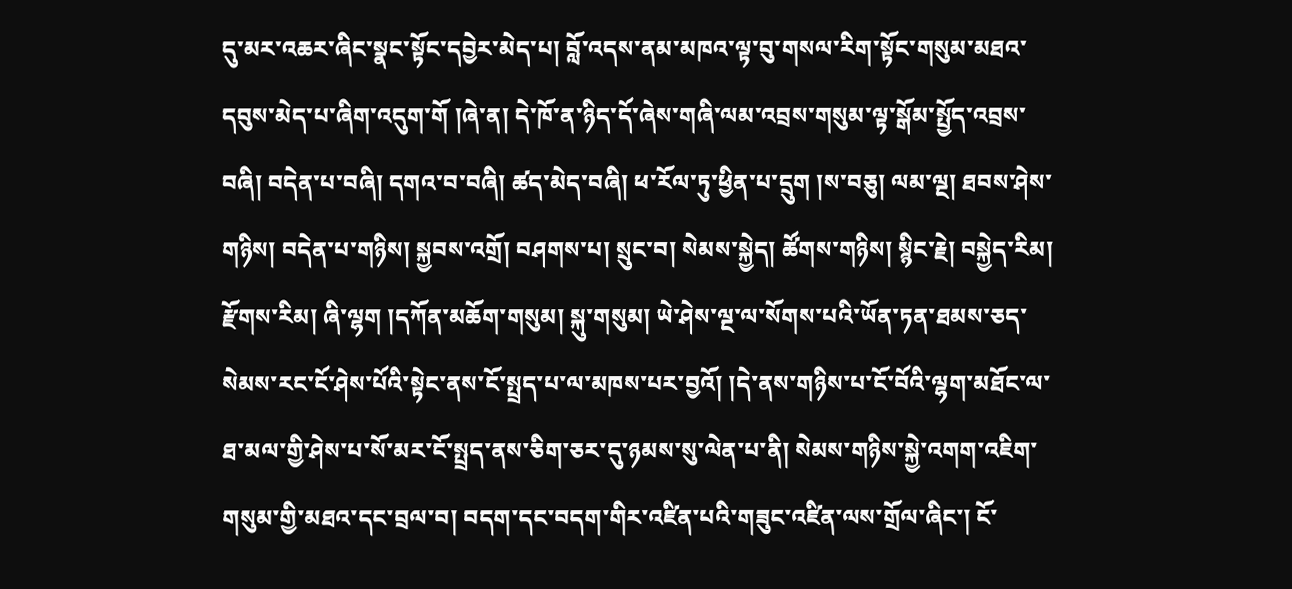དུ་མར་འཆར་ཞིང་སྣང་སྟོང་དབྱེར་མེད་པ། བློ་འདས་ནམ་མཁའ་ལྟ་བུ་གསལ་རིག་སྟོང་གསུམ་མཐའ་དབུས་མེད་པ་ཞིག་འདུག་གོ །ཞེ་ན། དེ་ཁོ་ན་ཉིད་དོ་ཞེས་གཞི་ལམ་འབྲས་གསུམ་ལྟ་སྒོམ་སྤྱོད་འབྲས་བཞི། བདེན་པ་བཞི། དགའ་བ་བཞི། ཚད་མེད་བཞི། ཕ་རོལ་ཏུ་ཕྱིན་པ་དྲུག །ས་བཅུ། ལམ་ལྔ། ཐབས་ཤེས་གཉིས། བདེན་པ་གཉིས། སྐྱབས་འགྲོ། བཤགས་པ། སྲུང་བ། སེམས་སྐྱེད། ཚོགས་གཉིས། སྙིང་རྗེ། བསྐྱེད་རིམ། རྫོགས་རིམ། ཞི་ལྷག །དཀོན་མཆོག་གསུམ། སྐུ་གསུམ། ཡེ་ཤེས་ལྔ་ལ་སོགས་པའི་ཡོན་ཏན་ཐམས་ཅད་
སེམས་རང་ངོ་ཤེས་པོའི་སྟེང་ནས་ངོ་སྤྲད་པ་ལ་མཁས་པར་བྱའོ། །དེ་ནས་གཉིས་པ་ངོ་བོའི་ལྷག་མཐོང་ལ་ཐ་མལ་གྱི་ཤེས་པ་སོ་མར་ངོ་སྤྲད་ནས་ཅིག་ཅར་དུ་ཉམས་སུ་ལེན་པ་ནི། སེམས་གཉིས་སྐྱེ་འགག་འཇིག་གསུམ་གྱི་མཐའ་དང་བྲལ་བ། བདག་དང་བདག་གིར་འཛིན་པའི་གཟུང་འཛིན་ལས་གྲོལ་ཞིང་། ངོ་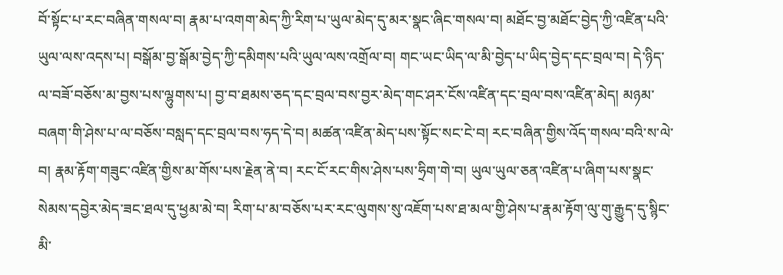བོ་སྟོང་པ་རང་བཞིན་གསལ་བ། རྣམ་པ་འགག་མེད་ཀྱི་རིག་པ་ཡུལ་མེད་དུ་མར་སྣང་ཞིང་གསལ་བ། མཐོང་བྱ་མཐོང་བྱེད་ཀྱི་འཛིན་པའི་ཡུལ་ལས་འདས་པ། བསྒོམ་བྱ་སྒོམ་བྱེད་ཀྱི་དམིགས་པའི་ཡུལ་ལས་འགྲོལ་བ། གང་ཡང་ཡིད་ལ་མི་བྱེད་པ་ཡིད་བྱེད་དང་བྲལ་བ། དེ་ཉིད་ལ་བཟོ་བཅོས་མ་བྱས་པས་ལྷུགས་པ། བྱ་བ་ཐམས་ཅད་དང་བྲལ་བས་བྱར་མེད་གང་ཤར་ངོས་འཛིན་དང་བྲལ་བས་འཛིན་མེད། མཉམ་བཞག་གི་ཤེས་པ་ལ་བཅོས་བསླད་དང་བྲལ་བས་ཧད་དེ་བ། མཚན་འཛིན་མེད་པས་སྟོང་སང་ངེ་བ། རང་བཞིན་གྱིས་འོད་གསལ་བའི་ས་ལེ་བ། རྣམ་རྟོག་གཟུང་འཛིན་གྱིས་མ་གོས་པས་རྗེན་ནེ་བ། རང་ངོ་རང་གིས་ཤེས་པས་ཧྲིག་གེ་བ། ཡུལ་ཡུལ་ཅན་འཛིན་པ་ཞིག་པས་སྣང་སེམས་དབྱེར་མེད་ཟང་ཐལ་དུ་ཕྱམ་མེ་བ། རིག་པ་མ་བཅོས་པར་རང་ལུགས་སུ་འཇོག་པས་ཐ་མལ་གྱི་ཤེས་པ་རྣམ་རྟོག་ལུ་གུ་རྒྱུད་དུ་སྙིང་མི་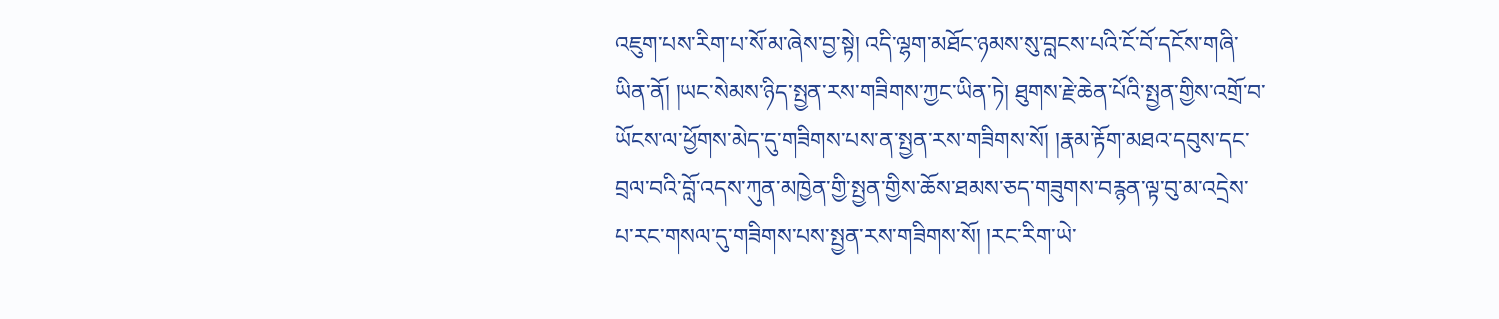འཇུག་པས་རིག་པ་སོ་མ་ཞེས་བྱ་སྟེ། འདི་ལྷག་མཐོང་ཉམས་སུ་བླངས་པའི་ངོ་བོ་དངོས་གཞི་ཡིན་ནོ། །ཡང་སེམས་ཉིད་སྤྱན་རས་གཟིགས་ཀྱང་ཡིན་ཏེ། ཐུགས་རྗེ་ཆེན་པོའི་སྤྱན་གྱིས་འགྲོ་བ་ཡོངས་ལ་ཕྱོགས་མེད་དུ་གཟིགས་པས་ན་སྤྱན་རས་གཟིགས་སོ། །རྣམ་རྟོག་མཐའ་དབུས་དང་བྲལ་བའི་བློ་འདས་ཀུན་མཁྱེན་གྱི་སྤྱན་གྱིས་ཆོས་ཐམས་ཅད་གཟུགས་བརྙན་ལྟ་བུ་མ་འདྲེས་
པ་རང་གསལ་དུ་གཟིགས་པས་སྤྱན་རས་གཟིགས་སོ། །རང་རིག་ཡེ་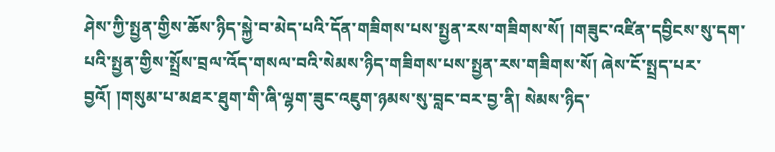ཤེས་ཀྱི་སྤྱན་གྱིས་ཆོས་ཉིད་སྐྱེ་བ་མེད་པའི་དོན་གཟིགས་པས་སྤྱན་རས་གཟིགས་སོ། །གཟུང་འཛིན་དབྱིངས་སུ་དག་པའི་སྤྱན་གྱིས་སྤྲོས་བྲལ་འོད་གསལ་བའི་སེམས་ཉིད་གཟིགས་པས་སྤྱན་རས་གཟིགས་སོ། ཞེས་ངོ་སྤྲད་པར་བྱའོ། །གསུམ་པ་མཐར་ཐུག་གི་ཞི་ལྷག་ཟུང་འཇུག་ཉམས་སུ་བླང་བར་བྱ་ནི། སེམས་ཉིད་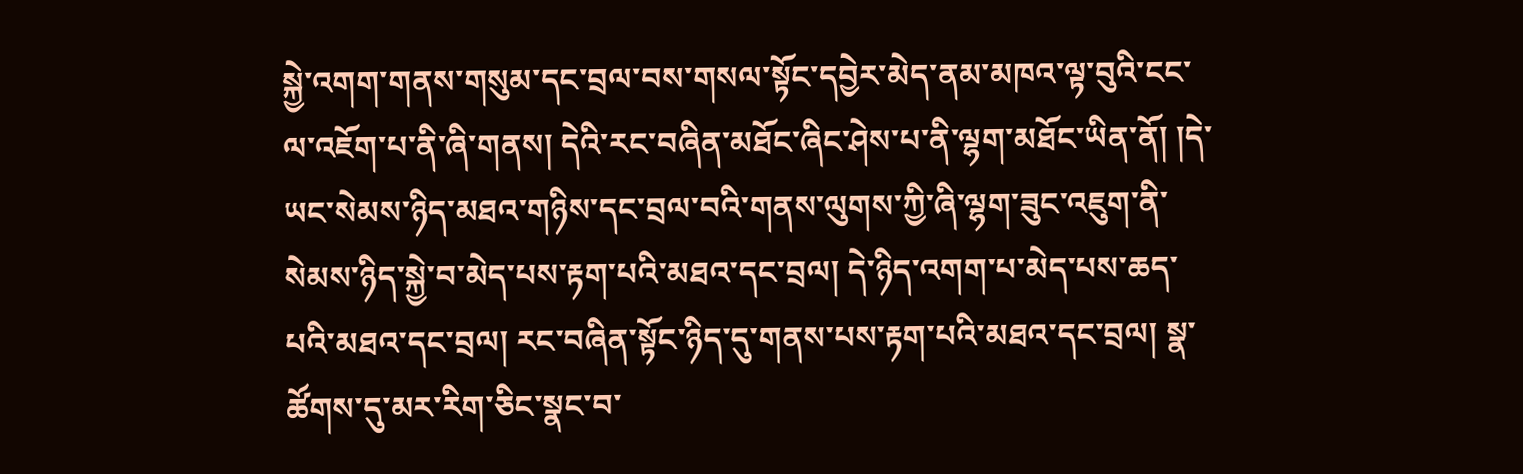སྐྱེ་འགག་གནས་གསུམ་དང་བྲལ་བས་གསལ་སྟོང་དབྱེར་མེད་ནམ་མཁའ་ལྟ་བུའི་ངང་ལ་འཇོག་པ་ནི་ཞི་གནས། དེའི་རང་བཞིན་མཐོང་ཞིང་ཤེས་པ་ནི་ལྷག་མཐོང་ཡིན་ནོ། །དེ་ཡང་སེམས་ཉིད་མཐའ་གཉིས་དང་བྲལ་བའི་གནས་ལུགས་ཀྱི་ཞི་ལྷག་ཟུང་འཇུག་ནི་སེམས་ཉིད་སྐྱེ་བ་མེད་པས་རྟག་པའི་མཐའ་དང་བྲལ། དེ་ཉིད་འགག་པ་མེད་པས་ཆད་པའི་མཐའ་དང་བྲལ། རང་བཞིན་སྟོང་ཉིད་དུ་གནས་པས་རྟག་པའི་མཐའ་དང་བྲལ། སྣ་ཚོགས་དུ་མར་རིག་ཅིང་སྣང་བ་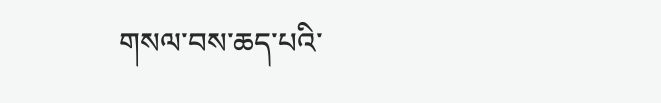གསལ་བས་ཆད་པའི་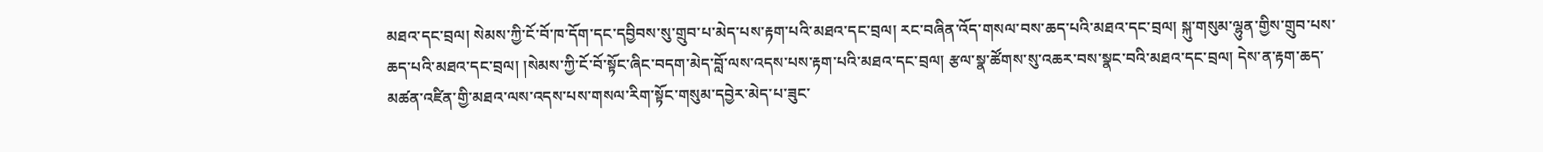མཐའ་དང་བྲལ། སེམས་ཀྱི་ངོ་བོ་ཁ་དོག་དང་དབྱིབས་སུ་གྲུབ་པ་མེད་པས་རྟག་པའི་མཐའ་དང་བྲལ། རང་བཞིན་འོད་གསལ་བས་ཆད་པའི་མཐའ་དང་བྲལ། སྐུ་གསུམ་ལྷུན་གྱིས་གྲུབ་པས་ཆད་པའི་མཐའ་དང་བྲལ། །སེམས་ཀྱི་ངོ་བོ་སྟོང་ཞིང་བདག་མེད་བློ་ལས་འདས་པས་རྟག་པའི་མཐའ་དང་བྲལ། རྩལ་སྣ་ཚོགས་སུ་འཆར་བས་སྣང་བའི་མཐའ་དང་བྲལ། དེས་ན་རྟག་ཆད་མཚན་འཛིན་གྱི་མཐའ་ལས་འདས་པས་གསལ་རིག་སྟོང་གསུམ་དབྱེར་མེད་པ་ཟུང་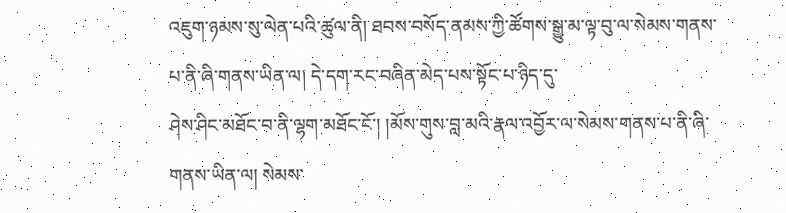འཇུག་ཉམས་སུ་ལེན་པའི་ཚུལ་ནི། ཐབས་བསོད་ནམས་ཀྱི་ཚོགས་སྒྱུ་མ་ལྟ་བུ་ལ་སེམས་གནས་པ་ནི་ཞི་གནས་ཡིན་ལ། དེ་དག་རང་བཞིན་མེད་པས་སྟོང་པ་ཉིད་དུ་
ཤེས་ཤིང་མཐོང་བ་ནི་ལྷག་མཐོང་ངོ་། །མོས་གུས་བླ་མའི་རྣལ་འབྱོར་ལ་སེམས་གནས་པ་ནི་ཞི་གནས་ཡིན་ལ། སེམས་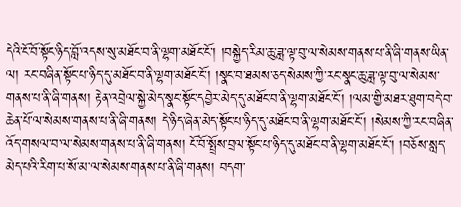དེའི་ངོ་བོ་སྟོང་ཉིད་བློ་འདས་སུ་མཐོང་བ་ནི་ལྷག་མཐོང་ངོ་། །བསྐྱེད་རིམ་ཆུ་ཟླ་ལྟ་བུ་ལ་སེམས་གནས་པ་ནི་ཞི་གནས་ཡིན་ལ། རང་བཞིན་སྟོང་པ་ཉིད་དུ་མཐོང་བ་ནི་ལྷག་མཐོང་ངོ་། །སྣང་བ་ཐམས་ཅད་སེམས་ཀྱི་རང་སྣང་ཆུ་ཟླ་ལྟ་བུ་ལ་སེམས་གནས་པ་ནི་ཞི་གནས། རྟེན་འབྲེལ་སྐྱེ་མེད་སྣང་སྟོང་དབྱེར་མེད་དུ་མཐོང་བ་ནི་ལྷག་མཐོང་ངོ་། །ལམ་གྱི་མཐར་ཐུག་བདེ་བ་ཆེན་པོ་ལ་སེམས་གནས་པ་ནི་ཞི་གནས། དེ་ཉིད་ཞེན་མེད་སྟོང་པ་ཉིད་དུ་མཐོང་བ་ནི་ལྷག་མཐོང་ངོ་། །སེམས་ཀྱི་རང་བཞིན་འོད་གསལ་བ་ལ་སེམས་གནས་པ་ནི་ཞི་གནས། ངོ་བོ་སྤྲོས་བྲལ་སྟོང་པ་ཉིད་དུ་མཐོང་བ་ནི་ལྷག་མཐོང་ངོ་། །བཅོས་སླད་མེད་པའི་རིག་པ་སོ་མ་ལ་སེམས་གནས་པ་ནི་ཞི་གནས། བདག་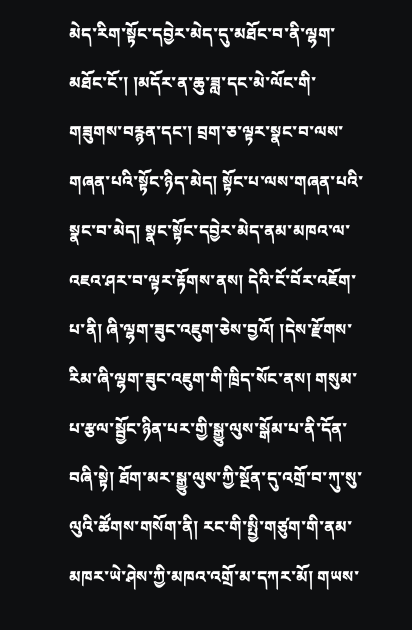མེད་རིག་སྟོང་དབྱེར་མེད་དུ་མཐོང་བ་ནི་ལྷག་མཐོང་ངོ་། །མདོར་ན་ཆུ་ཟླ་དང་མེ་ལོང་གི་གཟུགས་བརྙན་དང་། བྲག་ཅ་ལྟར་སྣང་བ་ལས་གཞན་པའི་སྟོང་ཉིད་མེད། སྟོང་པ་ལས་གཞན་པའི་སྣང་བ་མེད། སྣང་སྟོང་དབྱེར་མེད་ནམ་མཁའ་ལ་འཇའ་ཤར་བ་ལྟར་རྟོགས་ནས། དེའི་ངོ་བོར་འཇོག་པ་ནི། ཞི་ལྷག་ཟུང་འཇུག་ཅེས་བྱའོ། །དེས་རྫོགས་རིམ་ཞི་ལྷག་ཟུང་འཇུག་གི་ཁྲིད་སོང་ནས། གསུམ་པ་རྩལ་སྦྱོང་ཉིན་པར་གྱི་སྒྱུ་ལུས་སྒོམ་པ་ནི་དོན་བཞི་སྟེ། ཐོག་མར་སྒྱུ་ལུས་ཀྱི་སྔོན་དུ་འགྲོ་བ་ཀུ་སུ་ལུའི་ཚོགས་གསོག་ནི། རང་གི་སྤྱི་གཙུག་གི་ནམ་མཁར་ཡེ་ཤེས་ཀྱི་མཁའ་འགྲོ་མ་དཀར་མོ། གཡས་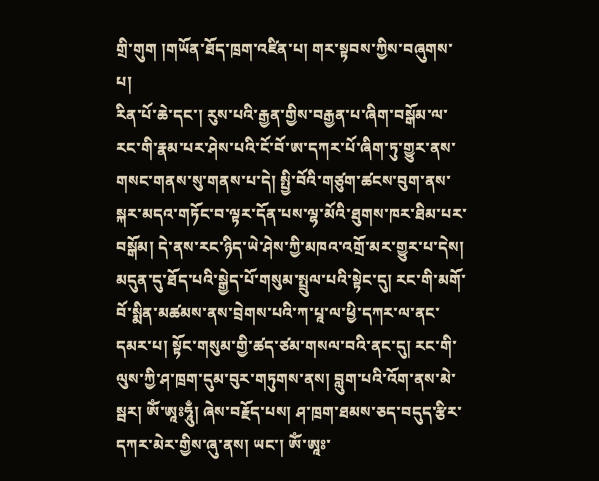གྲི་གུག །གཡོན་ཐོད་ཁྲག་འཛིན་པ། གར་སྟབས་ཀྱིས་བཞུགས་པ།
རིན་པོ་ཆེ་དང་། རུས་པའི་རྒྱན་གྱིས་བརྒྱན་པ་ཞིག་བསྒོམ་ལ་རང་གི་རྣམ་པར་ཤེས་པའི་ངོ་བོ་ཨ་དཀར་པོ་ཞིག་ཏུ་གྱུར་ནས་གསང་གནས་སུ་གནས་པ་དེ། སྤྱི་བོའི་གཙུག་ཚངས་བུག་ནས་སྐར་མདའ་གཏོང་བ་ལྟར་དོན་པས་ལྷ་མོའི་ཐུགས་ཁར་ཐིམ་པར་བསྒོམ། དེ་ནས་རང་ཉིད་ཡེ་ཤེས་ཀྱི་མཁའ་འགྲོ་མར་གྱུར་པ་དེས། མདུན་དུ་ཐོད་པའི་སྒྱེད་པོ་གསུམ་སྤྲུལ་པའི་སྟེང་དུ། རང་གི་མགོ་བོ་སྨིན་མཚམས་ནས་བྲེགས་པའི་ཀ་པཱ་ལ་ཕྱི་དཀར་ལ་ནང་དམར་པ། སྟོང་གསུམ་གྱི་ཚད་ཙམ་གསལ་བའི་ནང་དུ། རང་གི་ལུས་ཀྱི་ཤ་ཁྲག་དུམ་བུར་གཏུགས་ནས། བླུག་པའི་འོག་ནས་མེ་སྦར། ཨོཾ་ཨཱཿཧཱུྃ། ཞེས་བརྗོད་པས། ཤ་ཁྲག་ཐམས་ཅད་བདུད་རྩིར་དཀར་མེར་གྱིས་ཞུ་ནས། ཡང་། ཨོཾ་ཨཱཿ་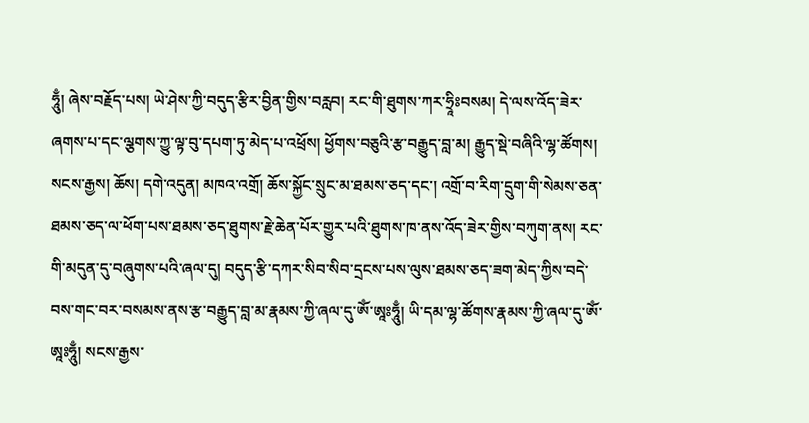ཧཱུྃ། ཞེས་བརྗོད་པས། ཡེ་ཤེས་ཀྱི་བདུད་རྩིར་བྱིན་གྱིས་བརླབ། རང་གི་ཐུགས་ཀར་ཧྲཱིཿབསམ། དེ་ལས་འོད་ཟེར་ཞགས་པ་དང་ལྕགས་ཀྱུ་ལྟ་བུ་དཔག་ཏུ་མེད་པ་འཕྲོས། ཕྱོགས་བཅུའི་རྩ་བརྒྱུད་བླ་མ། རྒྱུད་སྡེ་བཞིའི་ལྷ་ཚོགས། སངས་རྒྱས། ཆོས། དགེ་འདུན། མཁའ་འགྲོ། ཆོས་སྐྱོང་སྲུང་མ་ཐམས་ཅད་དང་། འགྲོ་བ་རིག་དྲུག་གི་སེམས་ཅན་ཐམས་ཅད་ལ་ཕོག་པས་ཐམས་ཅད་ཐུགས་རྗེ་ཆེན་པོར་གྱུར་པའི་ཐུགས་ཁ་ནས་འོད་ཟེར་གྱིས་བཀུག་ནས། རང་གི་མདུན་དུ་བཞུགས་པའི་ཞལ་དུ། བདུད་རྩི་དཀར་སིབ་སིབ་དྲངས་པས་ལུས་ཐམས་ཅད་ཟག་མེད་ཀྱིས་བདེ་བས་གང་བར་བསམས་ནས་རྩ་བརྒྱུད་བླ་མ་རྣམས་ཀྱི་ཞལ་དུ་ཨོཾ་ཨཱཿཧཱུྃ། ཡི་དམ་ལྷ་ཚོགས་རྣམས་ཀྱི་ཞལ་དུ་ཨོཾ་ཨཱཿཧཱུྃ། སངས་རྒྱས་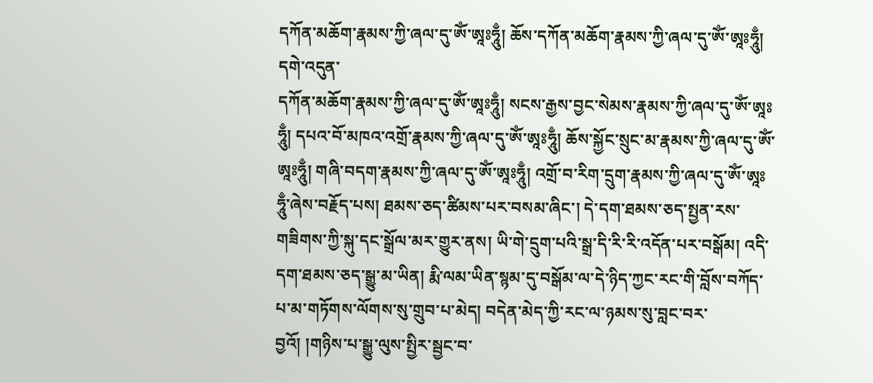དཀོན་མཆོག་རྣམས་ཀྱི་ཞལ་དུ་ཨོཾ་ཨཱཿཧཱུྃ། ཆོས་དཀོན་མཆོག་རྣམས་ཀྱི་ཞལ་དུ་ཨོཾ་ཨཱཿཧཱུྃ། དགེ་འདུན་
དཀོན་མཆོག་རྣམས་ཀྱི་ཞལ་དུ་ཨོཾ་ཨཱཿཧཱུྃ། སངས་རྒྱས་བྱང་སེམས་རྣམས་ཀྱི་ཞལ་དུ་ཨོཾ་ཨཱཿཧཱུྃ། དཔའ་བོ་མཁའ་འགྲོ་རྣམས་ཀྱི་ཞལ་དུ་ཨོཾ་ཨཱཿཧཱུྃ། ཆོས་སྐྱོང་སྲུང་མ་རྣམས་ཀྱི་ཞལ་དུ་ཨོཾ་ཨཱཿཧཱུྃ། གཞི་བདག་རྣམས་ཀྱི་ཞལ་དུ་ཨོཾ་ཨཱཿཧཱུྃ། འགྲོ་བ་རིག་དྲུག་རྣམས་ཀྱི་ཞལ་དུ་ཨོཾ་ཨཱཿཧཱུྃ་ཞེས་བརྗོད་པས། ཐམས་ཅད་ཚིམས་པར་བསམ་ཞིང་། དེ་དག་ཐམས་ཅད་སྤྱན་རས་གཟིགས་ཀྱི་སྐུ་དང་སྒྲོལ་མར་གྱུར་ནས། ཡི་གེ་དྲུག་པའི་སྒྲ་དི་རི་རི་འདོན་པར་བསྒོམ། འདི་དག་ཐམས་ཅད་སྒྱུ་མ་ཡིན། རྨི་ལམ་ཡིན་སྙམ་དུ་བསྒོམ་ལ་དེ་ཉིད་ཀྱང་རང་གི་བློས་བཀོད་པ་མ་གཏོགས་ལོགས་སུ་གྲུབ་པ་མེད། བདེན་མེད་ཀྱི་རང་ལ་ཉམས་སུ་བླང་བར་བྱའོ། །གཉིས་པ་སྒྱུ་ལུས་སྤྱིར་སྦྱང་བ་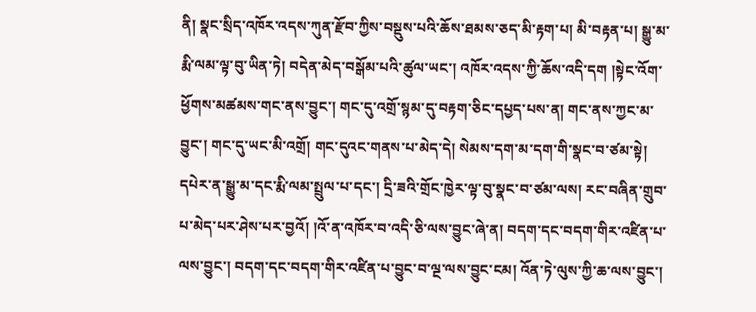ནི། སྣང་སྲིད་འཁོར་འདས་ཀུན་རྫོབ་ཀྱིས་བསྡུས་པའི་ཆོས་ཐམས་ཅད་མི་རྟག་པ། མི་བརྟན་པ། སྒྱུ་མ་རྨི་ལམ་ལྟ་བུ་ཡིན་ཏེ། བདེན་མེད་བསྒོམ་པའི་ཚུལ་ཡང་། འཁོར་འདས་ཀྱི་ཆོས་འདི་དག །སྟེང་འོག་ཕྱོགས་མཚམས་གང་ནས་བྱུང་། གང་དུ་འགྲོ་སྙམ་དུ་བརྟག་ཅིང་དཔྱད་པས་ན། གང་ནས་ཀྱང་མ་བྱུང་། གང་དུ་ཡང་མི་འགྲོ། གང་དུའང་གནས་པ་མེད་དེ། སེམས་དག་མ་དག་གི་སྣང་བ་ཙམ་སྟེ། དཔེར་ན་སྒྱུ་མ་དང་རྨི་ལམ་སྤྲུལ་པ་དང་། དྲི་ཟའི་གྲོང་ཁྱེར་ལྟ་བུ་སྣང་བ་ཙམ་ལས། རང་བཞིན་གྲུབ་པ་མེད་པར་ཤེས་པར་བྱའོ། །འོ་ན་འཁོར་བ་འདི་ཅི་ལས་བྱུང་ཞེ་ན། བདག་དང་བདག་གིར་འཛིན་པ་ལས་བྱུང་། བདག་དང་བདག་གིར་འཛིན་པ་བྱུང་བ་ལྔ་ལས་བྱུང་ངམ། འོན་ཏེ་ལུས་ཀྱི་ཆ་ལས་བྱུང་།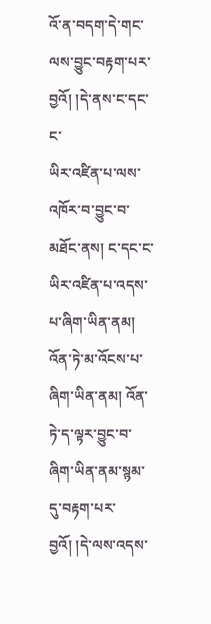འོ་ན་བདག་དེ་གང་ལས་བྱུང་བརྟག་པར་བྱའོ། །དེ་ནས་ང་དང་ང་
ཡིར་འཛིན་པ་ལས་འཁོར་བ་བྱུང་བ་མཐོང་ནས། ང་དང་ང་ཡིར་འཛིན་པ་འདས་པ་ཞིག་ཡིན་ནམ། འོན་ཏེ་མ་འོངས་པ་ཞིག་ཡིན་ནམ། འོན་ཏེ་ད་ལྟར་བྱུང་བ་ཞིག་ཡིན་ནམ་སྙམ་དུ་བརྟག་པར་བྱའོ། །དེ་ལས་འདས་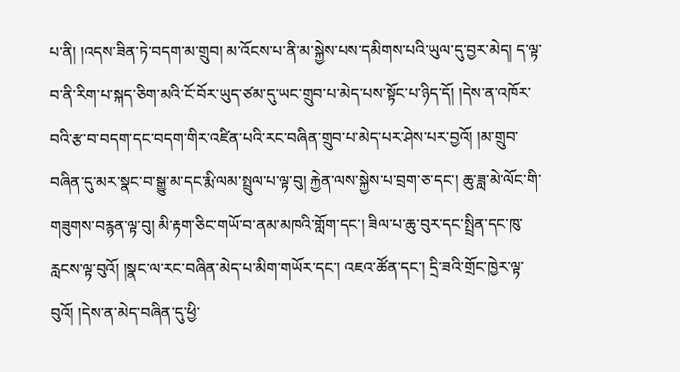པ་ནི། །འདས་ཟིན་ཏེ་བདག་མ་གྲུབ། མ་འོངས་པ་ནི་མ་སྐྱེས་པས་དམིགས་པའི་ཡུལ་དུ་བྱར་མེད། ད་ལྟ་བ་ནི་རིག་པ་སྐད་ཅིག་མའི་ངོ་བོར་ཡུད་ཙམ་དུ་ཡང་གྲུབ་པ་མེད་པས་སྟོང་པ་ཉིད་དོ། །དེས་ན་འཁོར་བའི་རྩ་བ་བདག་དང་བདག་གིར་འཛིན་པའི་རང་བཞིན་གྲུབ་པ་མེད་པར་ཤེས་པར་བྱའོ། །མ་གྲུབ་བཞིན་དུ་མར་སྣང་བ་སྒྱུ་མ་དང་རྨི་ལམ་སྤྲུལ་པ་ལྟ་བུ། རྐྱེན་ལས་སྐྱེས་པ་བྲག་ཅ་དང་། ཆུ་ཟླ་མེ་ལོང་གི་གཟུགས་བརྙན་ལྟ་བུ། མི་རྟག་ཅིང་གཡོ་བ་ནམ་མཁའི་གློག་དང་། ཟིལ་པ་ཆུ་བུར་དང་སྤྲིན་དང་ཁུ་རླངས་ལྟ་བུའོ། །སྣང་ལ་རང་བཞིན་མེད་པ་མིག་གཡོར་དང་། འཇའ་ཚོན་དང་། དྲི་ཟའི་གྲོང་ཁྱེར་ལྟ་བུའོ། །དེས་ན་མེད་བཞིན་དུ་ཕྱི་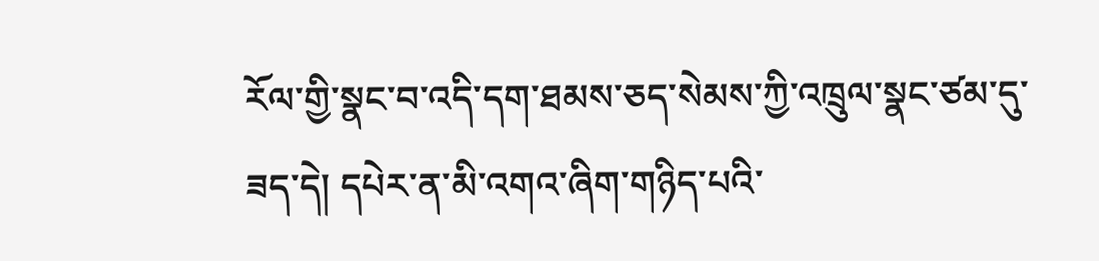རོལ་གྱི་སྣང་བ་འདི་དག་ཐམས་ཅད་སེམས་ཀྱི་འཁྲུལ་སྣང་ཙམ་དུ་ཟད་དེ། དཔེར་ན་མི་འགའ་ཞིག་གཉིད་པའི་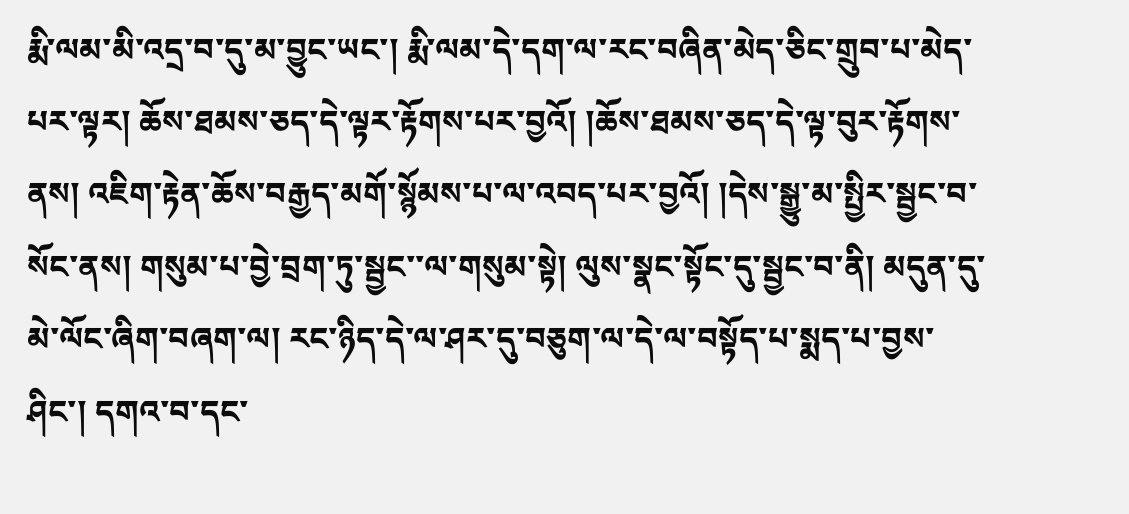རྨི་ལམ་མི་འདྲ་བ་དུ་མ་བྱུང་ཡང་། རྨི་ལམ་དེ་དག་ལ་རང་བཞིན་མེད་ཅིང་གྲུབ་པ་མེད་པར་ལྟར། ཆོས་ཐམས་ཅད་དེ་ལྟར་རྟོགས་པར་བྱའོ། །ཆོས་ཐམས་ཅད་དེ་ལྟ་བུར་རྟོགས་ནས། འཇིག་རྟེན་ཆོས་བརྒྱད་མགོ་སྙོམས་པ་ལ་འབད་པར་བྱའོ། །དེས་སྒྱུ་མ་སྤྱིར་སྦྱང་བ་སོང་ནས། གསུམ་པ་བྱེ་བྲག་ཏུ་སྦྱང་་ལ་གསུམ་སྟེ། ལུས་སྣང་སྟོང་དུ་སྦྱང་བ་ནི། མདུན་དུ་མེ་ལོང་ཞིག་བཞག་ལ། རང་ཉིད་དེ་ལ་ཤར་དུ་བཅུག་ལ་དེ་ལ་བསྟོད་པ་སྨད་པ་བྱས་ཤིང་། དགའ་བ་དང་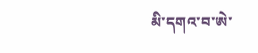མི་དགའ་བ་ཨེ་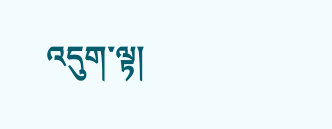འདུག་ལྟ།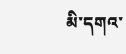མི་དགའ་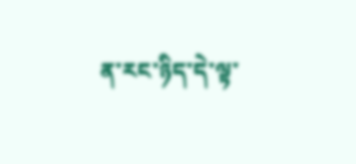ན་རང་ཉིད་དེ་ལྟ་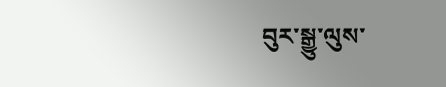བུར་སྒྱུ་ལུས་